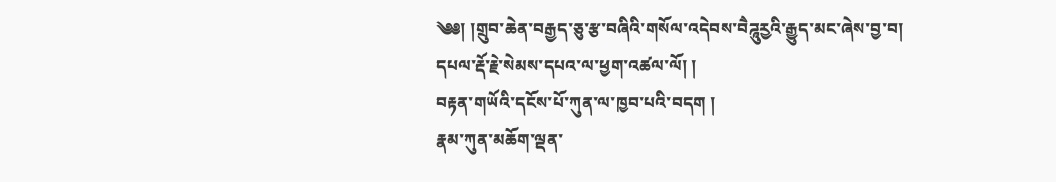༄༅། །གྲུབ་ཆེན་བརྒྱད་ཅུ་རྩ་བཞིའི་གསོལ་འདེབས་བཻཌཱུརྱའི་རྒྱུད་མང་ཞེས་བྱ་བ།
དཔལ་རྡོ་རྗེ་སེམས་དཔའ་ལ་ཕྱག་འཚལ་ལོ། །
བརྟན་གཡོའི་དངོས་པོ་ཀུན་ལ་ཁྱབ་པའི་བདག །
རྣམ་ཀུན་མཆོག་ལྡན་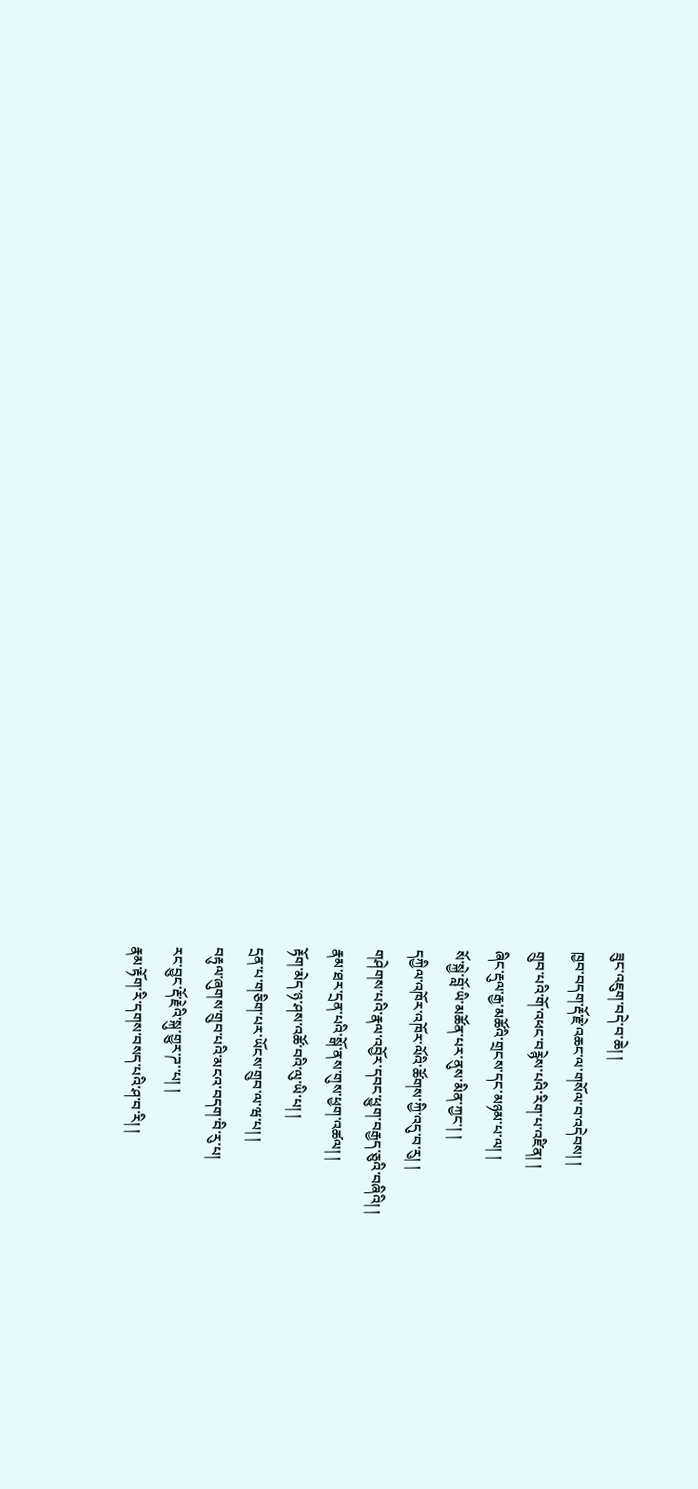ཟུང་འཇུག་བདེ་བ་ཆེ། །
ཁྱབ་བདག་རྡོ་རྗེ་འཆང་ལ་གསོལ་བ་འདེབས། །
གྲུབ་པའི་གོ་འཕང་བརྙེས་པའི་རིག་པ་འཛིན། །
ཞིང་རྡུལ་རྒྱ་མཚོའི་གྲངས་དང་མཉམ་པ་ལ། །
སོ་སྐྱེ་བློ་ཡི་མཚོན་པར་ནུས་མིན་ཀྱང་། །
དཀྱིལ་འཁོར་འཁོར་ལོའི་ཚོགས་ཀྱི་འདུ་བ་རུ། །
གཤེགས་པའི་རྣལ་འབྱོར་དབང་ཕྱུག་བརྒྱད་ཅུའི་བཞིའི། །
རྣམ་ཐར་དྲན་པའི་སྒོ་ནས་གུས་ཕྱག་འཚལ། །
རྟོག་མེད་ཉ་ཤས་འཚོ་བའི་ལུ་ཡི་པ། །
དྲན་པ་གཅིག་པར་ཡོངས་གྲུབ་ལ་ཝ་པ། །
བརྟུལ་ཞུགས་གྲུབ་པའི་མངའ་བདག་བི་རུ་པ།
རང་བྱུང་རྡོ་རྗེའི་སྐུ་གྱུར་ཌ་་པ། །
རྣམ་རྟོག་རི་དགས་བསད་པའི་ཤ་བ་རི། །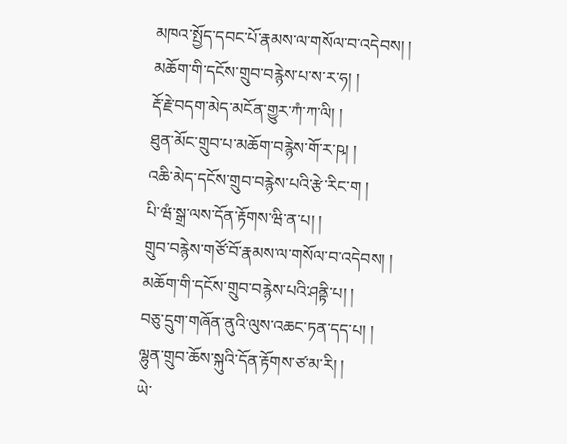མཁའ་སྤྱོད་དབང་པོ་རྣམས་ལ་གསོལ་བ་འདེབས། །
མཆོག་གི་དངོས་གྲུབ་བརྙེས་པ་ས་ར་ཧ། །
རྡོ་རྗེ་བདག་མེད་མངོན་གྱུར་ཀཾ་ཀ་ལི། །
ཐུན་མོང་གྲུབ་པ་མཆོག་བརྙེས་གོ་ར་ཥ། །
འཆི་མེད་དངོས་གྲུབ་བརྙེས་པའི་རྩེ་རིང་ག །
པི་ཝཾ་སྒྲ་ལས་དོན་རྟོགས་ཝི་ན་པ། །
གྲུབ་བརྙེས་གཙོ་བོ་རྣམས་ལ་གསོལ་བ་འདེབས། །
མཆོག་གི་དངོས་གྲུབ་བརྙེས་པའི་ཤནྟི་པ། །
བཅུ་དྲུག་གཞོན་ནུའི་ལུས་འཆང་ཏན་དད་པ། །
ལྷུན་གྲུབ་ཆོས་སྐུའི་དོན་རྟོགས་ཙ་མ་རི། །
ཡེ་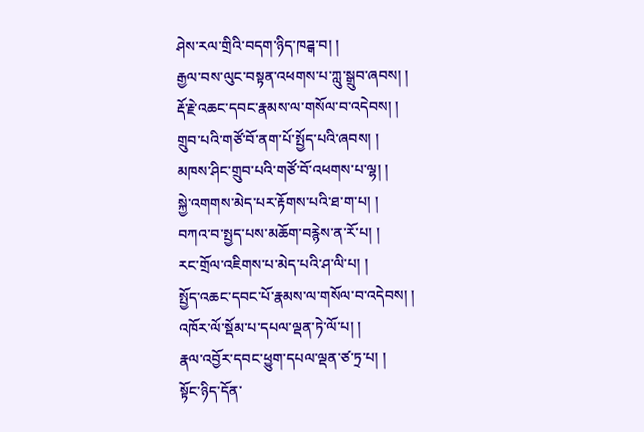ཤེས་རལ་གྲིའི་བདག་ཉིད་ཁཌྒ་བ། །
རྒྱལ་བས་ལུང་བསྟན་འཕགས་པ་ཀླུ་སྒྲུབ་ཞབས། །
རྡོ་རྗེ་འཆང་དབང་རྣམས་ལ་གསོལ་བ་འདེབས། །
གྲུབ་པའི་གཙོ་བོ་ནག་པོ་སྤྱོད་པའི་ཞབས། །
མཁས་ཤིང་གྲུབ་པའི་གཙོ་བོ་འཕགས་པ་ལྷ། །
སྐྱེ་འགགས་མེད་པར་རྟོགས་པའི་ཐ་ག་པ། །
བཀའ་བ་སྤྱད་པས་མཆོག་བརྙེས་ན་རོ་པ། །
རང་གྲོལ་འཇིགས་པ་མེད་པའི་ཤ་ལི་པ། །
སྤྱོད་འཆང་དབང་པོ་རྣམས་ལ་གསོལ་བ་འདེབས། །
འཁོར་ལོ་སྡོམ་པ་དཔལ་ལྡན་ཏེ་ལོ་པ། །
རྣལ་འབྱོར་དབང་ཕྱུག་དཔལ་ལྡན་ཙ་ཏྲ་པ། །
སྟོང་ཉིད་དོན་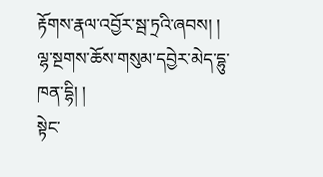རྟོགས་རྣལ་འབྱོར་སྦ་ཏྲའི་ཞབས། །
ལྷ་སྔགས་ཆོས་གསུམ་དབྱེར་མེད་དྷུ་ཁན་དྷི། །
སྟེང་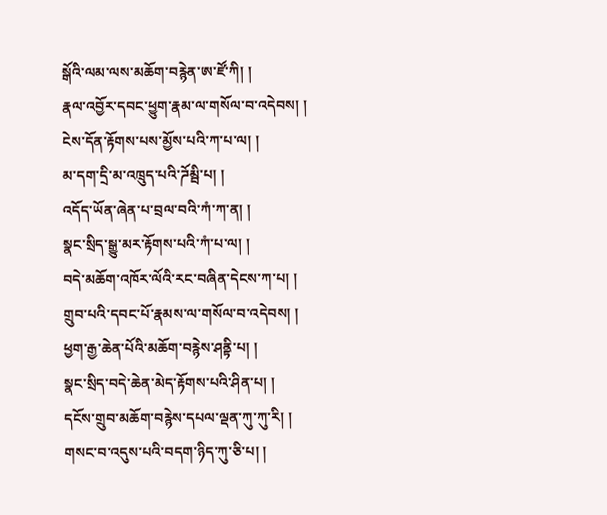སྒོའི་ལམ་ལས་མཆོག་བརྙེན་ཨ་ཛོ་ཀི། །
རྣལ་འབྱོར་དབང་ཕྱུག་རྣམ་ལ་གསོལ་བ་འདེབས། །
ངེས་དོན་རྟོགས་པས་མྱོས་པའི་ཀ་པ་ལ། །
མ་དག་དྲི་མ་འཁྲུད་པའི་ཌོམྦི་པ། །
འདོད་ཡོན་ཞེན་པ་བྲལ་བའི་ཀཾ་ཀ་ན། །
སྣང་སྲིད་སྒྱུ་མར་རྟོགས་པའི་ཀཾ་པ་ལ། །
བདེ་མཆོག་འཁོར་ལོའི་རང་བཞིན་དེངས་ཀ་པ། །
གྲུབ་པའི་དབང་པོ་རྣམས་ལ་གསོལ་བ་འདེབས། །
ཕྱག་རྒྱ་ཆེན་པོའི་མཆོག་བརྙེས་ཤནྟི་པ། །
སྣང་སྲིད་བདེ་ཆེན་མེད་རྟོགས་པའི་ཤིན་པ། །
དངོས་གྲུབ་མཆོག་བརྙེས་དཔལ་ལྡན་ཀུ་ཀུ་རི། །
གསང་བ་འདུས་པའི་བདག་ཉིད་ཀུ་ཅི་པ། །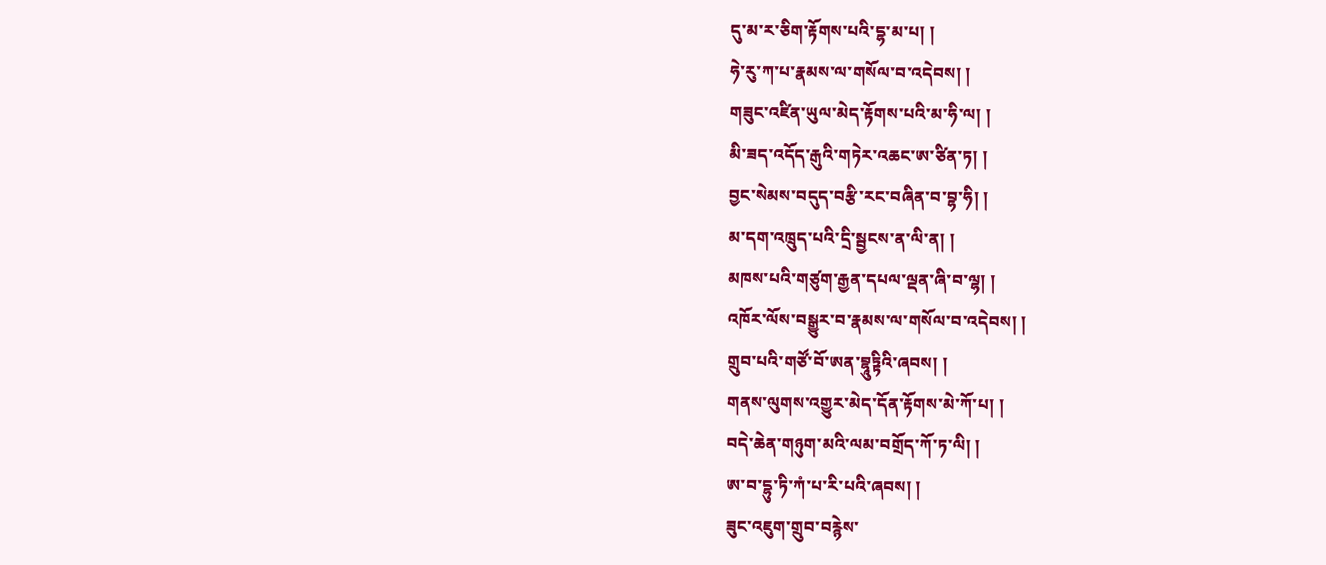དུ་མ་ར་ཅིག་རྟོགས་པའི་དྷ་མ་པ། །
ཧེ་རུ་ཀ་པ་རྣམས་ལ་གསོལ་བ་འདེབས། །
གཟུང་འཛིན་ཡུལ་མེད་རྟོགས་པའི་མ་ཧི་ལ། །
མི་ཟད་འདོད་རྒུའི་གཏེར་འཆང་ཨ་ཙིན་ཏ། །
བྱང་སེམས་བདུད་བརྩི་རང་བཞིན་བ་བྷ་ཧི། །
མ་དག་འཁྲུད་པའི་དྲི་སྦྱངས་ན་ལི་ན། །
མཁས་པའི་གཙུག་རྒྱན་དཔལ་ལྡན་ཞི་བ་ལྷ། །
འཁོར་ལོས་བསྒྱུར་བ་རྣམས་ལ་གསོལ་བ་འདེབས། །
གྲུབ་པའི་གཙོ་བོ་ཨན་བྷཱུཏྟིའི་ཞབས། །
གནས་ལུགས་འགྱུར་མེད་དོན་རྟོགས་མེ་ཀོ་པ། །
བདེ་ཆེན་གཉུག་མའི་ལམ་བགྲོད་ཀོ་ཏ་ལི། །
ཨ་བ་དྷུ་ཏི་ཀཾ་པ་རི་པའི་ཞབས། །
ཟུང་འཇུག་གྲུབ་བརྙེས་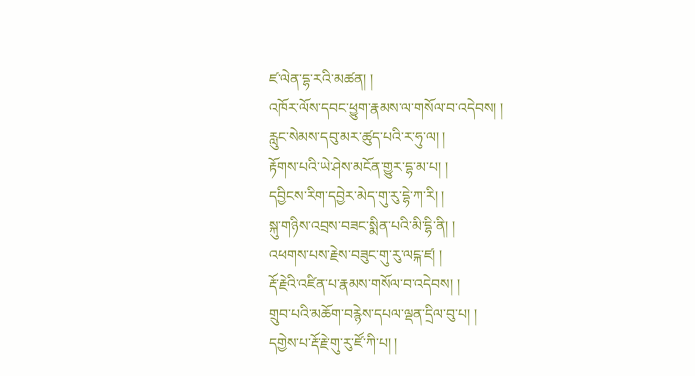ཛ་ལེན་དྷ་རའི་མཚན། །
འཁོར་ལོས་དབང་ཕྱུག་རྣམས་ལ་གསོལ་བ་འདེབས། །
རླུང་སེམས་དབུ་མར་ཚུད་པའི་ར་ཧུ་ལ། །
རྟོགས་པའི་ཡེ་ཤེས་མངོན་གྱུར་དྷ་མ་པ། །
དབྱིངས་རིག་དབྱེར་མེད་གུ་རུ་དྷེ་ཀ་རི། །
སྐུ་གཉིས་འབྲས་བཟང་སྨིན་པའི་མི་དྷི་ནི། །
འཕགས་པས་རྗེས་བཟུང་གུ་རུ་ལངྐ་ཛ། །
རྡོ་རྗེའི་འཛིན་པ་རྣམས་གསོལ་བ་འདེབས། །
གྲུབ་པའི་མཆོག་བརྙེས་དཔལ་ལྡན་དྲིལ་བུ་པ། །
དགྱེས་པ་རྡོ་རྗེ་གུ་རུ་ཛོ་ཀི་པ། །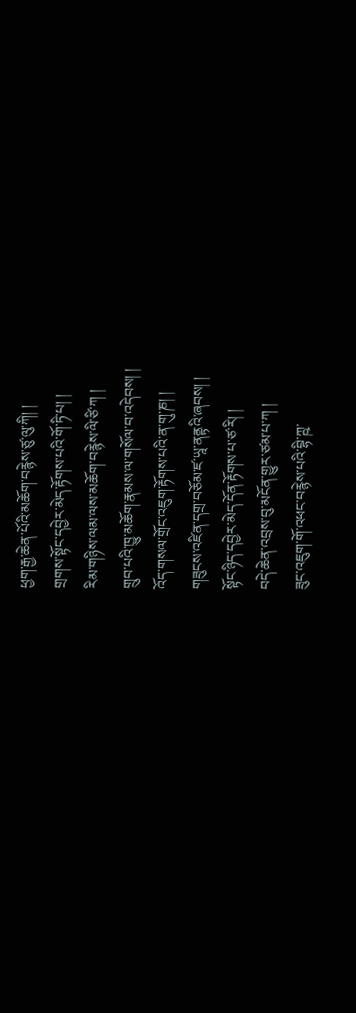ཕྱག་རྒྱ་ཆེན་པོའི་མཆོག་བརྙེས་ཙུ་ལུ་ཀི། །
གྲགས་སྟོང་དབྱེར་མེད་རྟོགས་པའི་གོ་ཏི་པ། །
རིམ་གཉིས་ལམ་ལས་མཆོག་བརྙེས་ལི་ཙི་ཀ །
གྲུབ་པའི་ཁྱུ་མཆོག་རྣམས་ལ་གསོལ་བ་འདེབས། །
འོད་གསལ་གྲོང་འཇུག་རྟོགས་པའི་ན་གུ་ཎ། །
གཟུངས་འཛིན་དགྲ་བཅོམ་ཛ་ཡཱ་ནནྟའི་ཞབས། །
སྟོང་ཉིད་དབྱེར་མེད་དོན་རྟོགས་པ་ཙ་རི། །
བདེ་ཆེན་འབྲས་བུ་མངོན་གྱུར་ཙམ་པ་ཀ །
ཟུང་འཇུག་གོ་འཕང་བརྙེས་པའི་བྷི་ཀྵ་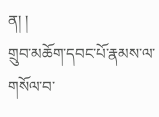ན། །
གྲུབ་མཆོག་དབང་པོ་རྣམས་ལ་གསོལ་བ་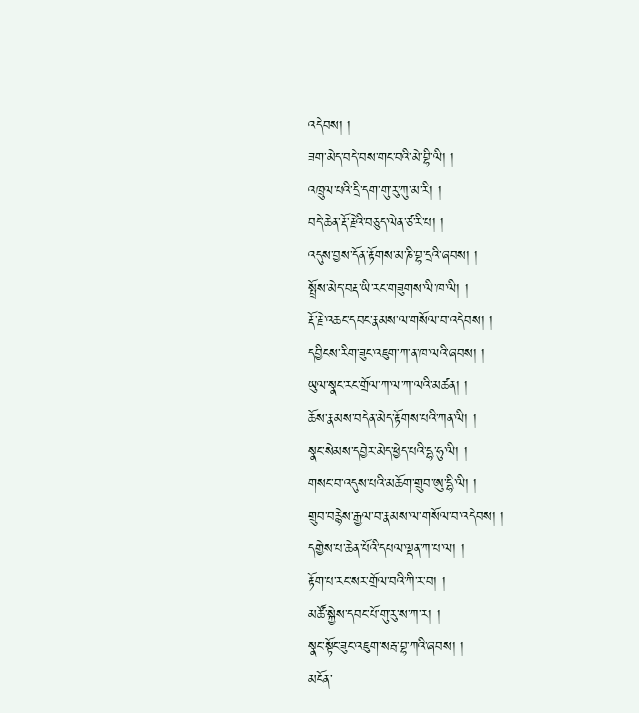འདེབས། །
ཟག་མེད་བདེ་བས་གང་བའི་མེ་བྷི་ལི། །
འཁྲུལ་པའི་དྲི་དག་གུ་རུ་ཀུ་མ་རི། །
བདེ་ཆེན་རྡོ་རྗེའི་བཅུད་ལེན་ཙ་རི་པ། །
འདུས་བྱས་དོན་རྟོགས་མ་ཎི་བྷ་དྲའི་ཞབས། །
སྤྲོས་མེད་བརྡ་ཡི་རང་གཟུགས་ལི་ཁ་ལི། །
རྡོ་རྗེ་འཆང་དབང་རྣམས་ལ་གསོལ་བ་འདེབས། །
དབྱིངས་རིག་ཟུང་འཇུག་ཀ་ན་ཁ་ལའི་ཞབས། །
ཡུལ་སྣང་རང་གྲོལ་ཀ་ལ་ཀ་ལའི་མཚན། །
ཆོས་རྣམས་བདེན་མེད་རྟོགས་པའི་ཀན་ལི། །
སྣང་སེམས་དབྱེར་མེད་ཕྱེད་པའི་དྷ་ཧུ་ལི། །
གསང་བ་འདུས་པའི་མཆོག་གྲུབ་ཨུ་དྷི་ལི། །
གྲུབ་བརྙེས་རྒྱལ་བ་རྣམས་ལ་གསོལ་བ་འདེབས། །
དགྱེས་པ་ཆེན་པོའི་དཔལ་ལྡན་ཀ་པ་ལ། །
རྟོག་པ་རང་སར་གྲོལ་བའི་ཀི་ར་བ། །
མཚོ་སྐྱེས་དབང་པོ་གུ་རུ་ས་ཀ་ར། །
སྣང་སྟོང་ཟུང་འཇུག་སརྦ་བྷ་ཀའི་ཞབས། །
མངོན་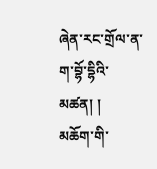ཞེན་རང་གྲོལ་ན་ག་བྷོ་དྷིའི་མཚན། །
མཆོག་གི་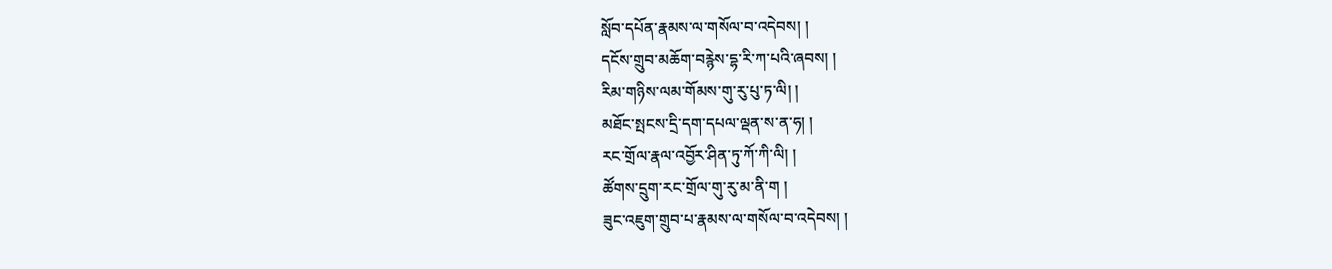སློབ་དཔོན་རྣམས་ལ་གསོལ་བ་འདེབས། །
དངོས་གྲུབ་མཆོག་བརྙེས་དྷ་རི་ཀ་པའི་ཞབས། །
རིམ་གཉིས་ལམ་གོམས་གུ་རུ་པུ་ཏ་ལི། །
མཐོང་སྤངས་དྲི་དག་དཔལ་ལྡན་ས་ན་ཧ། །
རང་གྲོལ་རྣལ་འབྱོར་ཤིན་ཏུ་ཀོ་ཀི་ལི། །
ཚོགས་དྲུག་རང་གྲོལ་གུ་རུ་མ་ནི་ག །
ཟུང་འཇུག་གྲུབ་པ་རྣམས་ལ་གསོལ་བ་འདེབས། །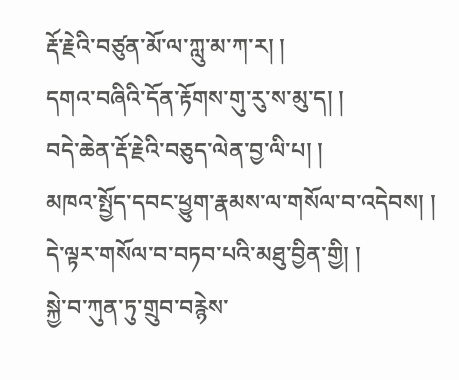རྡོ་རྗེའི་བཙུན་མོ་ལ་ཀླུ་མ་ཀ་ར། །
དགའ་བཞིའི་དོན་རྟོགས་གུ་རུ་ས་མུ་ད། །
བདེ་ཆེན་རྡོ་རྗེའི་བཅུད་ལེན་བྱ་ལི་པ། །
མཁའ་སྤྱོད་དབང་ཕྱུག་རྣམས་ལ་གསོལ་བ་འདེབས། །
དེ་ལྟར་གསོལ་བ་བཏབ་པའི་མཐུ་བྱིན་གྱི། །
སྐྱེ་བ་ཀུན་ཏུ་གྲུབ་བརྙེས་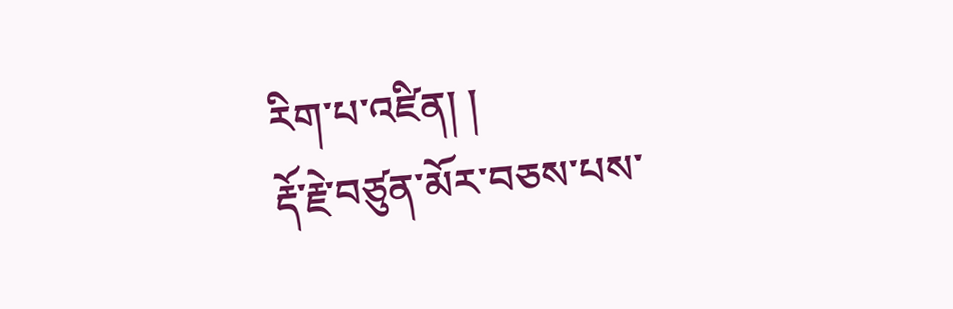རིག་པ་འཛིན། །
རྡོ་རྗེ་བཙུན་མོར་བཅས་པས་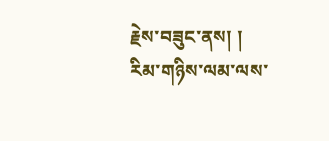རྗེས་བཟུང་ནས། །
རིམ་གཉིས་ལམ་ལས་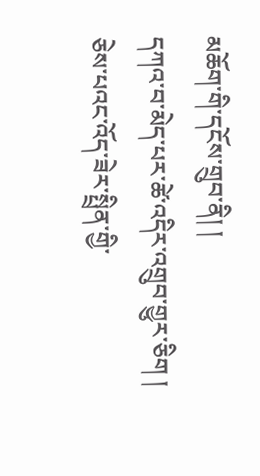མཆོག་གི་དངོས་གྲུབ་ནི། །
དཀའ་བ་མེད་པར་ཚེ་འདིར་འགྲུབ་གྱུར་ཅིག །
ཅེས་པའང་འོད་ཟེར་སྤྲིན་གྱི་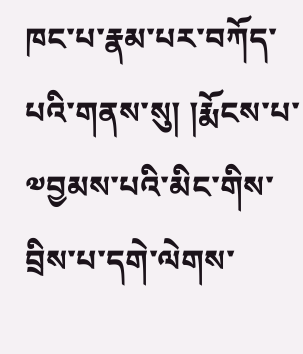ཁང་པ་རྣམ་པར་བཀོད་པའི་གནས་སུ། །རྨོངས་པ་༧བྱམས་པའི་མིང་གིས་བྲིས་པ་དགེ་ལེགས་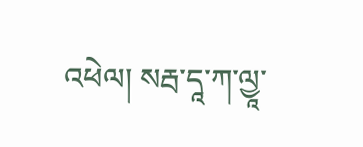འཕེལ། སརྦ་དཱ་ཀ་ལྱཱ་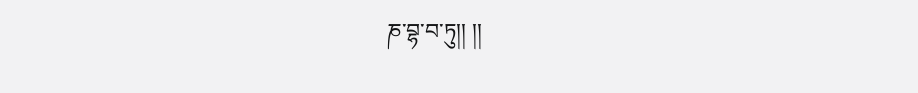ཎ་བྷ་བ་ཏུ།། །།